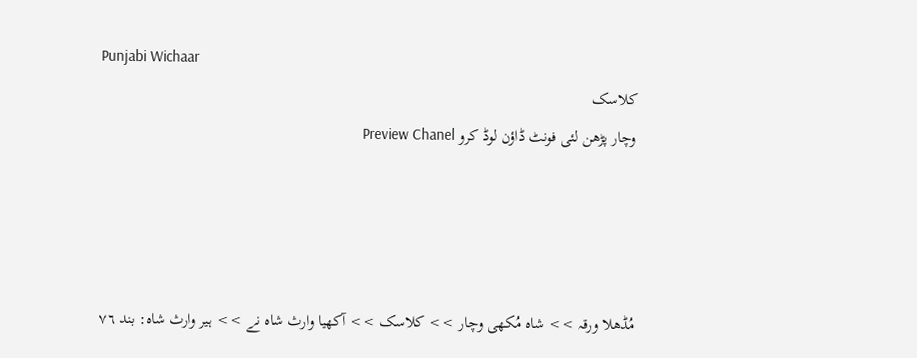Punjabi Wichaar
کلاسک
وچار پڑھن لئی فونٹ ڈاؤن لوڈ کرو Preview Chanel




مُڈھلا ورقہ >> شاہ مُکھی وچار >> کلاسک >> آکھیا وارث شاہ نے >> ہیر وارث شاہ: بند ٧٦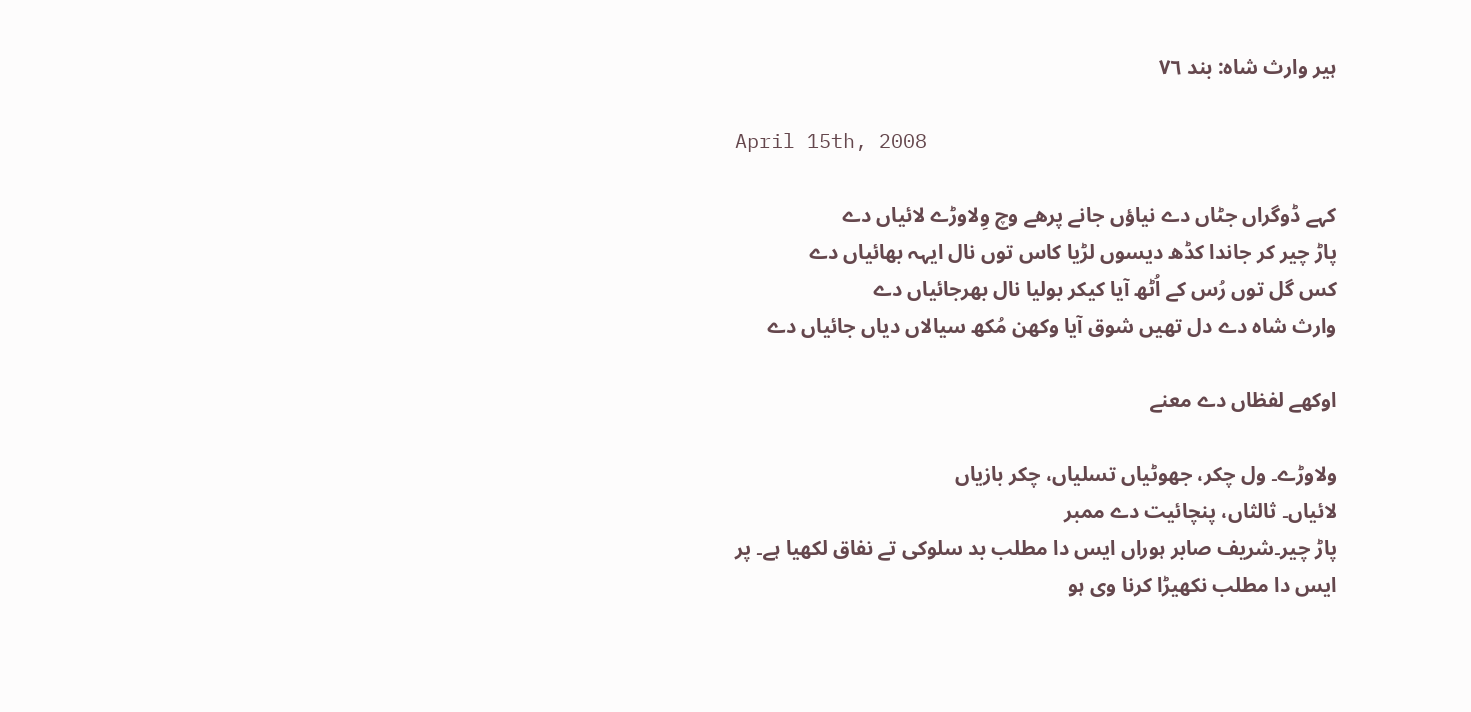ہیر وارث شاہ: بند ٧٦

April 15th, 2008

کہے ڈوگراں جٹاں دے نیاؤں جانے پرھے وچ وِلاوڑے لائیاں دے
پاڑ چیر کر جاندا کڈھ دیسوں لڑیا کاس توں نال ایہہ بھائیاں دے
کس گل توں رُس کے اُٹھ آیا کیکر بولیا نال بھرجائیاں دے
وارث شاہ دے دل تھیں شوق آیا وکھن مُکھ سیالاں دیاں جائیاں دے

اوکھے لفظاں دے معنے

ولاوڑے۔ ول چکر، جھوٹیاں تسلیاں، چکر بازیاں
لائیاں۔ ثالثاں، پنچائیت دے ممبر
پاڑ چیر۔شریف صابر ہوراں ایس دا مطلب بد سلوکی تے نفاق لکھیا ہے۔ پر ایس دا مطلب نکھیڑا کرنا وی ہو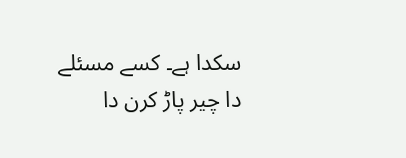سکدا ہے۔ کسے مسئلے دا چیر پاڑ کرن دا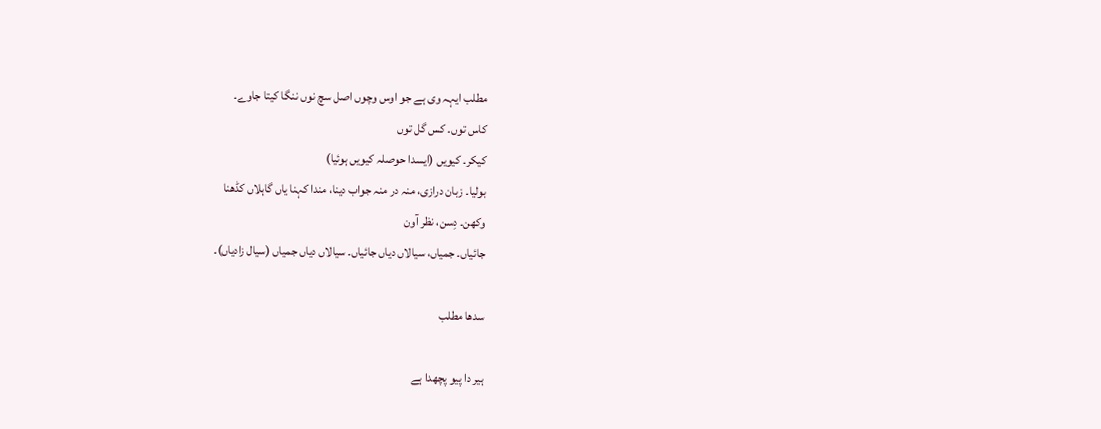مطلب ایہہ وی ہے جو اوس وچوں اصل سچ نوں ننگا کیتا جاوے۔
کاس توں۔ کس گل توں
کیکر۔ کیویں (ایسدا حوصلہ کیویں ہوئیا)
بولیا۔ زبان درازی، منہ در منہ جواب دینا، مندا کہنا یاں گاہلاں کڈھنا
وکھن۔ دِسن، نظر آون
جائیاں۔ جمیاں، سیالاں دیاں جائیاں۔ سیالاں دیاں جمیاں (سیال زادیاں)۔

سدھا مطلب

ہیر دا پیو پچھدا ہے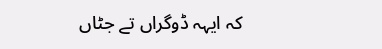کہ ایہہ ڈوگراں تے جٹاں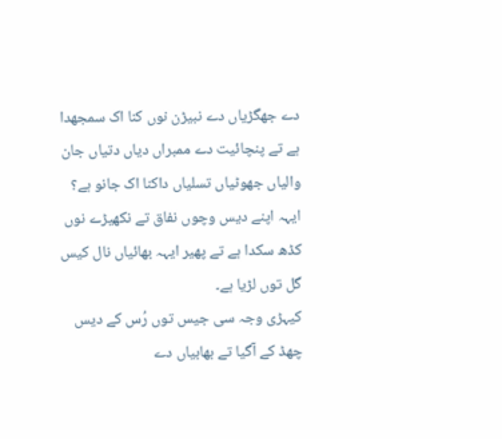دے جھگڑیاں دے نبیڑن نوں کنا اک سمجھدا ہے تے پنچائیت دے ممبراں دیاں دتیاں جان والیاں جھوٹیاں تسلیاں داکنا اک جانو ہے؟
ایہہ اپنے دیس وچوں نفاق تے نکھیڑے نوں کڈھ سکدا ہے تے پھیر ایہہ بھائیاں نال کیس گل توں لڑیا ہے۔
کیہڑی وجہ سی جیس توں رُس کے دیس چھڈ کے آگیا تے بھابیاں دے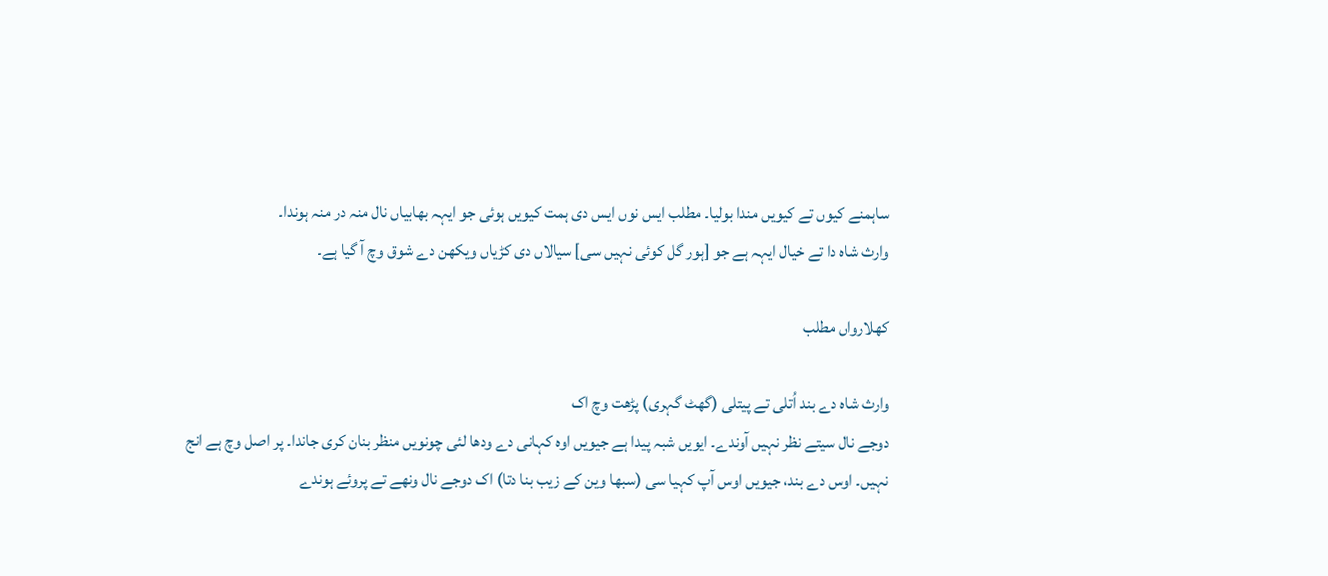ساہمنے کیوں تے کیویں مندا بولیا۔ مطلب ایس نوں ایس دی ہمت کیویں ہوئی جو ایہہ بھابیاں نال منہ در منہ ہوندا۔
وارث شاہ دا تے خیال ایہہ ہے جو [ہور گل کوئی نہیں سی] سیالاں دی کڑیاں ویکھن دے شوق وچ آ گیا ہے۔

کھلارواں مطلب

وارث شاہ دے بند اُتلی تے پیتلی (گھٹ گہری) پڑھت وچ اک
دوجے نال سیتے نظر نہیں آوندے۔ ایویں شبہ پیدا ہے جیویں اوہ کہانی دے ودھا لئی چونویں منظر بنان کری جاندا۔ پر اصل وچ ہے انج نہیں۔ اوس دے بند، جیویں اوس آپ کہیا سی (سبھا وین کے زیب بنا دتا) اک دوجے نال ونھے تے پروئے ہوندے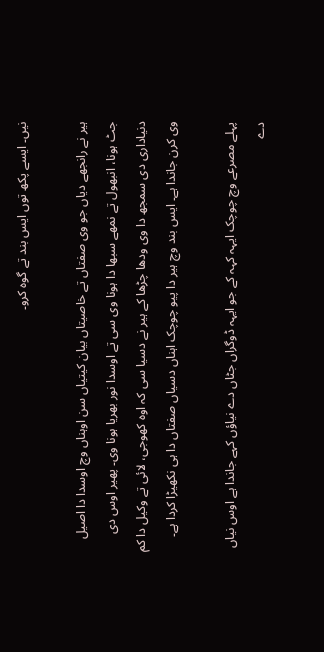نیں۔ ایسے پکھ توں ایس بند تے گوہ کرو۔

ہیر نے رانجھے دیاں جو وی صفتاں تے خاصیتاں بیان کیتیاں سن اوہناں وچ اوسدا دا اصیل جٹ ہونا، انبھول تے نمھے سبھا دا ہونا وی سی تے اوسدا نور بھریا ہونا وی۔ پھیر اوس دی دنیاداری دی سمجھ دا وی ودھا چڑھا کے ہیر نے دسیا سی کہ اوہ کھوجی، لائی تے وکیل دا کم وی کرن جاندا ہے۔ ایس بند وچ ہیر دا پیو چوچک اہناں دسیاں صفتاں دا ہی نکھیڑا کردا ہے۔

پہلے مصرعے وچ چوچک ایہہ کہہ کے جو ایہہ ڈوگراں جٹاں دے نیاؤں کہے جاندا ہے اوس نیاں دے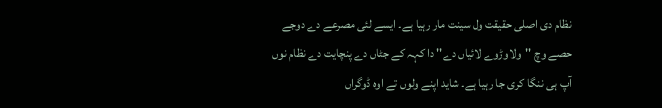نظام دی اصلی حقیقت ول سینت مار رہیا ہے۔ ایسے لئی مصرعے دے دوجے حصے وچ ''ولاوڑوے لائیاں دے'' دا کہہ کے جٹاں دے پنچایت دے نظام نوں آپ ہی ننگا کری جا رہیا ہے۔ شاید اپنے ولوں تے اوہ ڈوگراں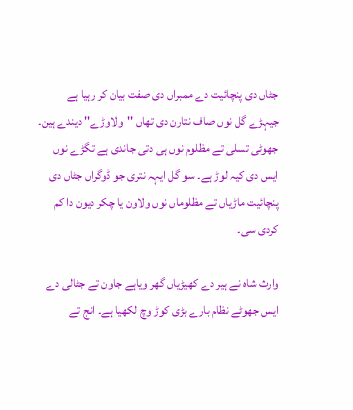جٹاں دی پنچائیت دے ممبراں دی صفت بیان کر رہیا ہے جیہڑے گل نوں صاف نتارن دی تھاں ''ولاوڑے'' دیندے ہین۔ جھوٹی تسلی تے مظلوم نوں ہی دتی جاندی ہے تگڑے نوں ایس دی کیہ لوڑ ہے۔ سو گل ایہہ نتری جو ڈوگراں جٹاں دی پنچائیت ماڑیاں تے مظلوماں نوں ولاون یا چکر دیون دا کم کردی سی۔

وارث شاہ نے ہیر دے کھیڑیاں گھر ویاہے جاون تے جٹالی دے ایس جھوٹے نظام بارے بڑی کوڑ وچ لکھیا ہے۔ انج تے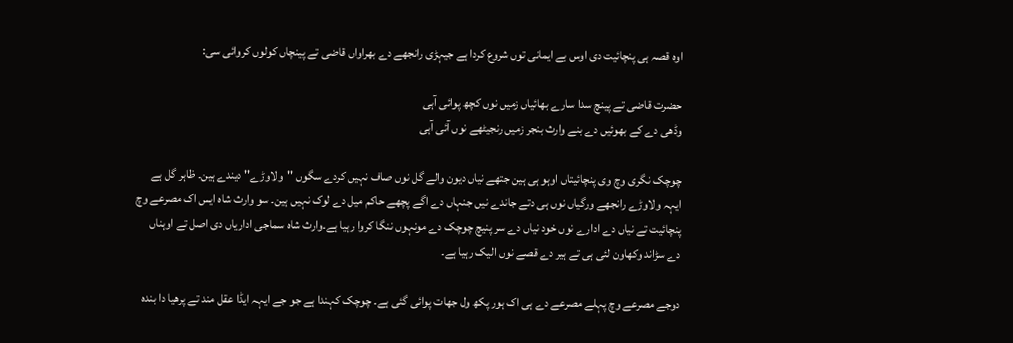اوہ قصہ ہی پنچائیت دی اوس بے ایمانی توں شروع کردا ہے جیہڑی رانجھے دے بھراواں قاضی تے پینچاں کولوں کروائی سی:

حضرت قاضی تے پینچ سدا سارے بھائیاں زمیں نوں کچھ پوائی آہی
وڈھی دے کے بھوئیں دے بنے وارث بنجر زمیں رنجیٹھے نوں آئی آہی

چوچک نگری وچ وی پنچائیتاں اوہو ہی ہین جتھے نیاں دیون والے گل نوں صاف نہیں کردے سگوں ''ولاوڑے'' دیندے ہین۔ ظاہر گل ہے ایہہ ولاوڑے رانجھے ورگیاں نوں ہی دتے جاندے نیں جنہاں دے اگے پچھے حاکم میل دے لوک نہیں ہین۔ سو وارث شاہ ایس اک مصرعے وچ پنچائیت تے نیاں دے ادارے نوں خود نیاں دے سر پنیچ چوچک دے مونہوں ننگا کروا رہیا ہے۔وارث شاہ سماجی اداریاں دی اصل تے اوہناں دے سڑاند وکھاون لئی ہی تے ہیر دے قصے نوں الیک رہیا ہے۔

دوجے مصرعے وچ پہلے مصرعے دے ہی اک ہور پکھ ول جھات پوائی گئی ہے۔ چوچک کہندا ہے جو جے ایہہ ایڈا عقل مند تے پرھیا دا بندہ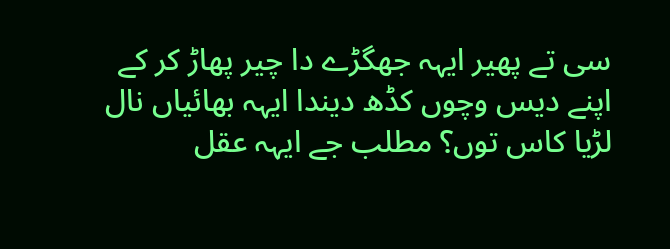سی تے پھیر ایہہ جھگڑے دا چیر پھاڑ کر کے اپنے دیس وچوں کڈھ دیندا ایہہ بھائیاں نال لڑیا کاس توں؟ مطلب جے ایہہ عقل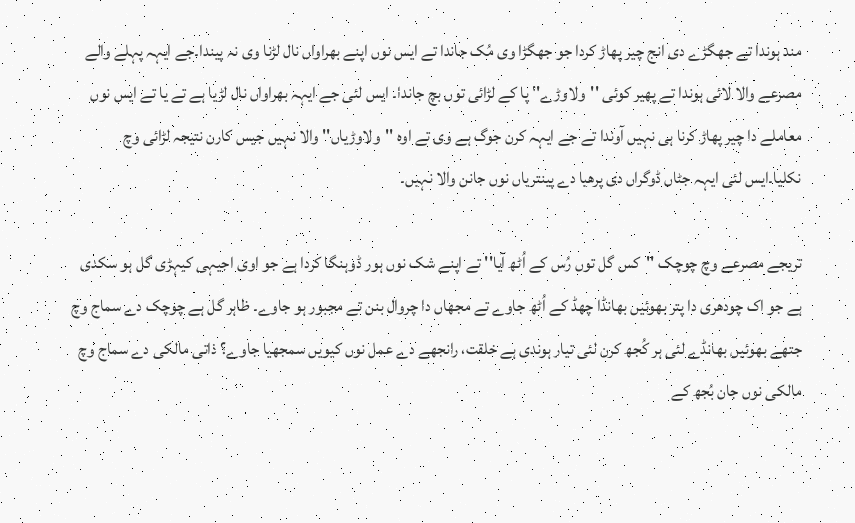مند ہوندا تے جھگڑے دی انج چیر پھاڑ کردا جو جھگڑا وی مُک جاندا تے ایس نوں اپنے بھراواں نال لڑنا وی نہ پیندا۔جے ایہہ پہلے والے مصرعے والا لائی ہوندا تے پھیر کوئی ''ولاوڑے'' پا کے لڑائی توں بچ جاندا۔ ایس لئی جے ایہہ بھراواں نال لڑیا ہے تے یا تے ایس نوں معاملے دا چیر پھاڑ کرنا ہی نہیں آوندا تے جے ایہہ کرن جوگ ہے وی تے اوہ ''ولاوڑیاں'' والا نہیں جیس کارن نتیجہ لڑائی وچ نکلیا۔ایس لئی ایہہ جٹاں ڈوگراں دی پرھیا دے پینتریاں نوں جانن والا نہیں۔

تریجے مصرعے وچ چوچک ''کس گل توں رُس کے اُٹھ آیا'' تے اپنے شک نوں ہور ڈوہنگا کردا ہے جو اوی اجیہی کیہڑی گل ہو سکدی ہے جو اک چودھری دا پتر بھوئیں بھانڈا چھڈ کے اُٹھ جاوے تے مجھاں دا چروال بنن تے مجبور ہو جاوے۔ ظاہر گل ہے چوچک دے سماج وچ جتھے بھوئیں بھانڈے لئی ہر کُجھ کرن لئی تیار ہوندی ہے خلقت، رانجھے دے عمل نوں کیویں سمجھیا جاوے؟ ذاتی مالکی دے سماج وچ مالکی نوں جان بُجھ کے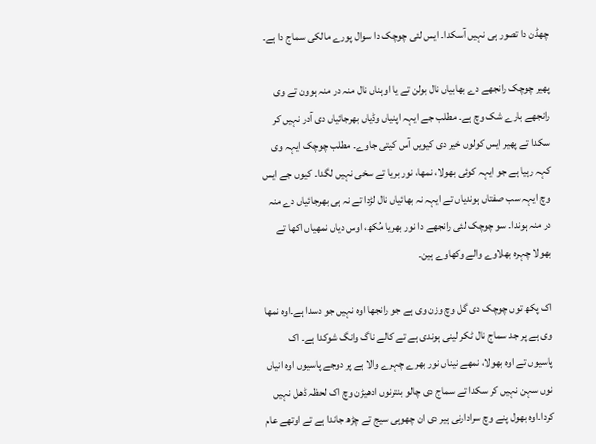چھڈن دا تصور ہی نہیں آسکدا۔ ایس لئی چوچک دا سوال پورے مالکی سماج دا ہے۔

پھیر چوچک رانجھے دے بھابیاں نال بولن تے یا اوہناں نال منہ در منہ ہوون تے وی رانجھے بارے شک وچ ہے۔ مطلب جے ایہہ اپنیاں وڈیاں بھرجائیاں دی آدر نہیں کر سکدا تے پھیر ایس کولوں خیر دی کیویں آس کیتی جاوے۔ مطلب چوچک ایہہ وی کہہ رہیا ہے جو ایہہ کوئی بھولا، نمھا، نور بریا تے سخی نہیں لگدا۔ کیوں جے ایس وچ ایہہ سب صفتاں ہوندیاں تے ایہہ نہ بھائیاں نال لڑدا تے نہ ہی بھرجائیاں دے منہ در منہ ہوندا۔ سو چوچک لئی رانجھے دا نور بھریا مُکھ، اوس دیاں نمھیاں اکھا تے بھولا چہرہ بھلاوے والے وکھاوے ہین۔

اک پکھ توں چوچک دی گل وچ وزن وی ہے جو رانجھا اوہ نہیں جو دسدا ہے۔اوہ نمھا وی ہے پر جد سماج نال ٹکر لینی ہوندی ہے تے کالے ناگ وانگ شوکدا ہے۔ اک پاسیوں تے اوہ بھولا، نمھے نیناں نور بھرے چہرے والا ہے پر دوجے پاسیوں اوہ انیاں نوں سہن نہیں کر سکدا تے سماج دی چالو بنترنوں ادھیڑن وچ اک لحظہ ڈھل نہیں کردا۔اوہ بھول پنے وچ سرادارنی ہیر دی ان چھوہی سیج تے چڑھ جاندا ہے تے اوتھے عام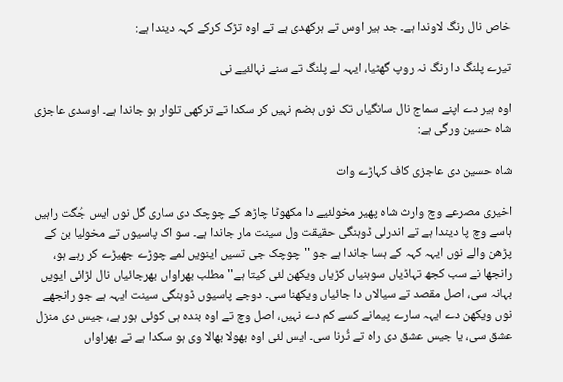خاص نال رنگ لاوندا ہے۔ جد ہیر اوس تے ہرکھدی ہے تے اوہ تڑک کرکے کہہ دیندا ہے:

تیرے پلنگ دا رنگ نہ روپ گھٹیا، ایہہ لے پلنگ تے سنے نہالئیے نی

اوہ ہیر دے اپنے سماج نال سانگیاں تک نوں ہضم نہیں کر سکدا تے ترکھی تلوار ہو جاندا ہے۔ اوسدی عاجزی شاہ حسین ورگی ہے:

شاہ حسین دی عاجزی کاف کہاڑے وات

اخیری مصرعے وچ وارث شاہ پھیر مخولئیے دا مکھوٹا چاڑھ کے چوچک دی ساری گل نوں ایس جُگت راہیں ہاسے وچ پا دیندا ہے تے اندرلی ڈوہنگی حقیقت ول سینت مار جاندا ہے۔ سو اک پاسیوں تے مخولیا بن کے پڑھن والے نوں ایہہ کہہ کے ہسا جاندا ہے جو ''چوچک جی تسیں اینویں لمے چوڑے جھیڑے کر رہے ہو، رانجھا نے سب کجھ تہاڈیاں سوہنیاں کڑیاں ویکھن لئی کیتا ہے'' مطلب بھراواں بھرجائیاں نال لڑائی ایویں بہانہ سی، اصل مقصد تے سیالاں دا جائیاں ویکھنا سی۔ دوجے پاسیوں ڈوہنگی سینت ایہہ ہے جو رانجھے نوں ویکھن دے ایہہ سارے پیمانے کسے کم دے نہیں، اصل وچ تے اوہ بندہ ہی کوئی ہور ہے، جیس دی منزل عشق سی، یا جیس عشق دی راہ تے ٹُرنا سی۔ ایس لئی اوہ بھولا بھالا وی ہو سکدا ہے تے بھراواں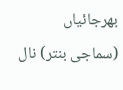بھرجائیاں (سماجی بنتر) نال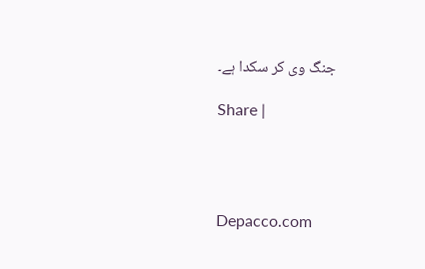جنگ وی کر سکدا ہے۔

Share |




Depacco.com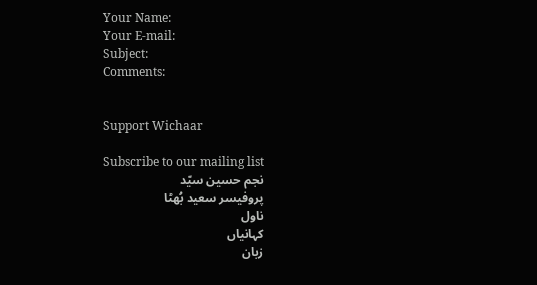Your Name:
Your E-mail:
Subject:
Comments:


Support Wichaar

Subscribe to our mailing list
نجم حسین سیّد
پروفیسر سعید بُھٹا
ناول
کہانیاں
زبان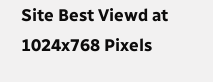Site Best Viewd at 1024x768 Pixels